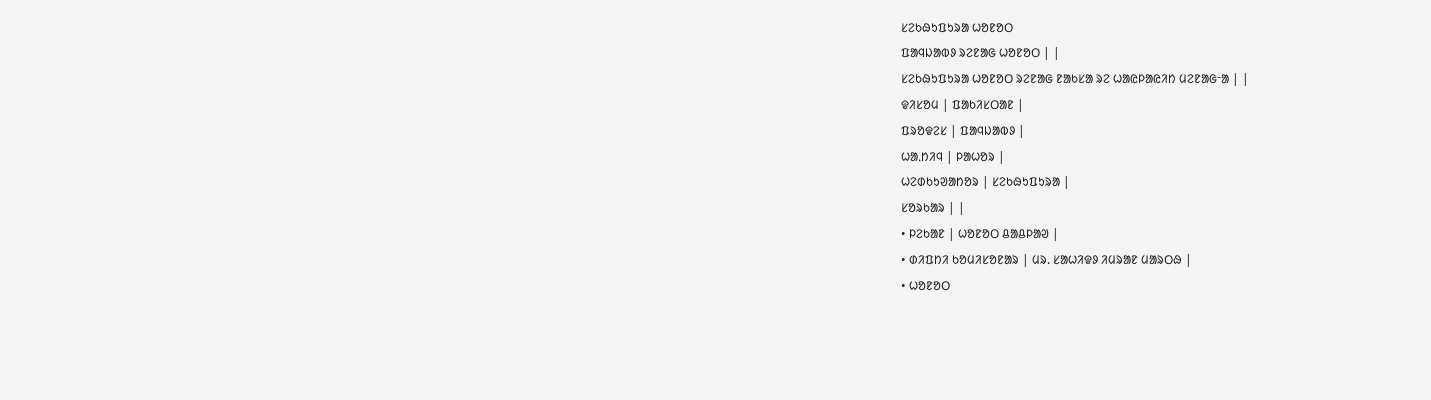ᱥᱮᱠᱷᱩᱯᱩᱨᱟ ᱦᱚᱱᱚᱛ
ᱯᱟᱧᱡᱟᱵᱽ ᱨᱮᱱᱟᱜ ᱦᱚᱱᱚᱛ | |
ᱥᱮᱠᱷᱩᱯᱩᱨᱟ ᱦᱚᱱᱚᱛ ᱨᱮᱱᱟᱜ ᱱᱟᱠᱥᱟ ᱨᱮ ᱦᱟᱭᱞᱟᱭᱤᱴ ᱢᱮᱱᱟᱜᱼᱟ | |
ᱫᱤᱥᱚᱢ | ᱯᱟᱠᱤᱥᱛᱟᱱ |
ᱯᱨᱚᱫᱮᱥ | ᱯᱟᱧᱡᱟᱵᱽ |
ᱦᱟᱹᱴᱤᱧ | ᱞᱟᱦᱚᱨ |
ᱦᱮᱰᱠᱩᱣᱟᱴᱚᱨ | ᱥᱮᱠᱷᱩᱯᱩᱨᱟ |
ᱥᱚᱨᱠᱟᱨ | |
• ᱞᱮᱠᱟᱱ | ᱦᱚᱱᱚᱛ ᱪᱟᱪᱞᱟᱣ |
• ᱰᱤᱯᱴᱤ ᱠᱚᱢᱤᱥᱚᱱᱟᱨ | ᱢᱨ. ᱥᱟᱦᱤᱫᱽ ᱤᱢᱨᱟᱱ ᱢᱟᱨᱛᱷ |
• ᱦᱚᱱᱚᱛ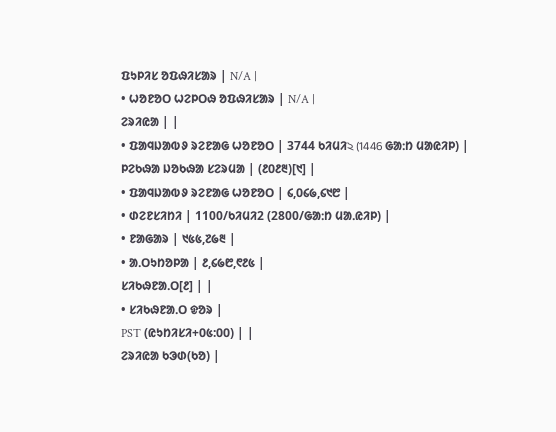ᱯᱩᱞᱤᱥ ᱚᱯᱷᱤᱥᱟᱨ | N/A |
• ᱦᱚᱱᱚᱛ ᱦᱮᱞᱛᱷ ᱚᱯᱷᱤᱥᱟᱨ | N/A |
ᱮᱨᱤᱭᱟ | |
• ᱯᱟᱧᱡᱟᱵᱽ ᱨᱮᱱᱟᱜ ᱦᱚᱱᱚᱛ | 3744 ᱠᱤᱢᱤ২ (1446 ᱜᱟᱺᱴ ᱢᱟᱭᱤᱞ) |
ᱞᱮᱠᱷᱟ ᱡᱚᱠᱷᱟ ᱥᱮᱨᱢᱟ | (᱒᱐᱒᱓)[᱑] |
• ᱯᱟᱧᱡᱟᱵᱽ ᱨᱮᱱᱟᱜ ᱦᱚᱱᱚᱛ | ᱔,᱐᱔᱙,᱔᱑᱘ |
• ᱰᱮᱱᱥᱤᱴᱤ | 1100/ᱠᱤᱢᱤ2 (2800/ᱜᱟᱺᱴ ᱢᱟᱹᱭᱤᱞ) |
• ᱱᱟᱜᱟᱨ | ᱑᱕᱕,᱗᱙᱓ |
• ᱟᱹᱛᱩᱴᱚᱞᱟ | ᱒,᱔᱙᱘,᱖᱒᱕ |
ᱥᱤᱠᱷᱱᱟᱹᱛ[᱒] | |
• ᱥᱤᱠᱷᱱᱟᱹᱛ ᱫᱚᱨ |
PST (ᱭᱩᱴᱤᱥᱤ+᱐᱕:᱐᱐) | |
ᱮᱨᱤᱭᱟ ᱠᱳᱰ(ᱠᱚ) |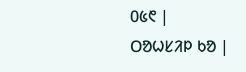᱐᱕᱖ |
ᱛᱚᱦᱥᱤᱞ ᱠᱚ |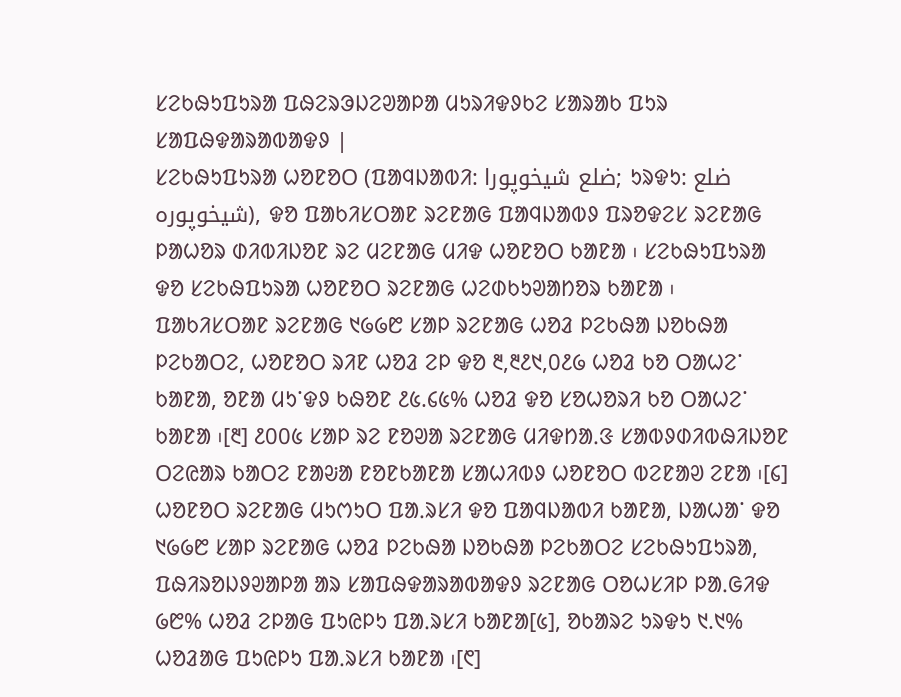ᱥᱮᱠᱷᱩᱯᱩᱨᱟ ᱯᱷᱮᱨᱳᱡᱮᱣᱟᱞᱟ ᱢᱩᱨᱤᱫᱽᱠᱮ ᱥᱟᱨᱟᱠ ᱯᱩᱨ ᱥᱟᱯᱷᱫᱟᱨᱟᱵᱟᱫᱽ |
ᱥᱮᱠᱷᱩᱯᱩᱨᱟ ᱦᱚᱱᱚᱛ (ᱯᱟᱧᱡᱟᱵᱤ: ضلع شیخوپورا; ᱩᱨᱫᱩ: ضلع شيخوپورہ), ᱫᱚ ᱯᱟᱠᱤᱥᱛᱟᱱ ᱨᱮᱱᱟᱜ ᱯᱟᱧᱡᱟᱵᱽ ᱯᱨᱚᱫᱮᱥ ᱨᱮᱱᱟᱜ ᱞᱟᱦᱚᱨ ᱰᱤᱵᱤᱡᱚᱱ ᱨᱮ ᱢᱮᱱᱟᱜ ᱢᱤᱫ ᱦᱚᱱᱚᱛ ᱠᱟᱱᱟ ᱾ ᱥᱮᱠᱷᱩᱯᱩᱨᱟ ᱫᱚ ᱥᱮᱠᱷᱯᱩᱨᱟ ᱦᱚᱱᱚᱛ ᱨᱮᱱᱟᱜ ᱦᱮᱰᱠᱩᱣᱟᱴᱚᱨ ᱠᱟᱱᱟ ᱾ ᱯᱟᱠᱤᱥᱛᱟᱱ ᱨᱮᱱᱟᱜ ᱑᱙᱙᱘ ᱥᱟᱞ ᱨᱮᱱᱟᱜ ᱦᱚᱲ ᱞᱮᱠᱷᱟ ᱡᱚᱠᱷᱟ ᱞᱮᱠᱟᱛᱮ, ᱦᱚᱱᱚᱛ ᱨᱤᱱ ᱦᱚᱲ ᱮᱞ ᱫᱚ ᱓,᱓᱒᱑,᱐᱒᱙ ᱦᱚᱲ ᱠᱚ ᱛᱟᱦᱮᱸ ᱠᱟᱱᱟ, ᱚᱱᱟ ᱢᱩᱸᱫᱽ ᱠᱷᱚᱱ ᱒᱕.᱔᱕% ᱦᱚᱲ ᱫᱚ ᱥᱚᱦᱚᱨᱤ ᱠᱚ ᱛᱟᱦᱮᱸ ᱠᱟᱱᱟ ᱾[᱓] ᱒᱐᱐᱕ ᱥᱟᱞ ᱨᱮ ᱱᱚᱣᱟ ᱨᱮᱱᱟᱜ ᱢᱤᱫᱴᱟᱹᱝ ᱥᱟᱵᱽᱰᱤᱵᱷᱤᱡᱚᱱ ᱛᱮᱭᱟᱨ ᱠᱟᱛᱮ ᱱᱟᱶᱟ ᱱᱚᱱᱠᱟᱱᱟ ᱥᱟᱦᱤᱵᱽ ᱦᱚᱱᱚᱛ ᱵᱮᱱᱟᱣ ᱮᱱᱟ ᱾[᱔]
ᱦᱚᱱᱚᱛ ᱨᱮᱱᱟᱜ ᱢᱩᱬᱩᱛ ᱯᱟᱹᱨᱥᱤ ᱫᱚ ᱯᱟᱧᱡᱟᱵᱤ ᱠᱟᱱᱟ, ᱡᱟᱦᱟᱸ ᱫᱚ ᱑᱙᱙᱘ ᱥᱟᱞ ᱨᱮᱱᱟᱜ ᱦᱚᱲ ᱞᱮᱠᱷᱟ ᱡᱚᱠᱷᱟ ᱞᱮᱠᱟᱛᱮ ᱥᱮᱠᱷᱩᱯᱩᱨᱟ, ᱯᱷᱤᱨᱚᱡᱽᱣᱟᱞᱟ ᱟᱨ ᱥᱟᱯᱷᱫᱟᱨᱟᱵᱟᱫᱽ ᱨᱮᱱᱟᱜ ᱛᱚᱦᱥᱤᱞ ᱞᱟᱹᱜᱤᱫ ᱙᱘% ᱦᱚᱲ ᱮᱞᱟᱜ ᱯᱩᱭᱞᱩ ᱯᱟᱹᱨᱥᱤ ᱠᱟᱱᱟ[᱕], ᱚᱠᱟᱨᱮ ᱩᱨᱫᱩ ᱑.᱑% ᱦᱚᱲᱟᱜ ᱯᱩᱭᱞᱩ ᱯᱟᱹᱨᱥᱤ ᱠᱟᱱᱟ ᱾[᱖]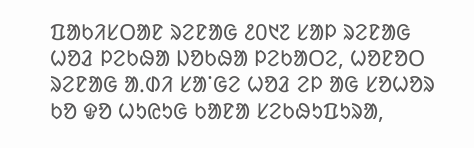ᱯᱟᱠᱤᱥᱛᱟᱱ ᱨᱮᱱᱟᱜ ᱒᱐᱑᱗ ᱥᱟᱞ ᱨᱮᱱᱟᱜ ᱦᱚᱲ ᱞᱮᱠᱷᱟ ᱡᱚᱠᱷᱟ ᱞᱮᱠᱟᱛᱮ, ᱦᱚᱱᱚᱛ ᱨᱮᱱᱟᱜ ᱟᱹᱰᱤ ᱥᱟᱸᱜᱮ ᱦᱚᱲ ᱮᱞ ᱟᱜ ᱥᱚᱦᱚᱨ ᱠᱚ ᱫᱚ ᱦᱩᱭᱩᱜ ᱠᱟᱱᱟ ᱥᱮᱠᱷᱩᱯᱩᱨᱟ,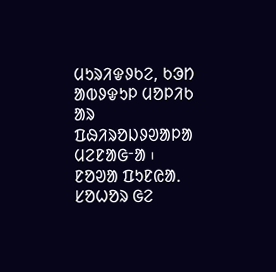ᱢᱩᱨᱤᱫᱽᱠᱮ, ᱠᱳᱴ ᱟᱵᱽᱫᱩᱞ ᱢᱚᱞᱤᱠ ᱟᱨ ᱯᱷᱤᱨᱚᱡᱽᱣᱟᱞᱟ ᱢᱮᱱᱟᱜᱼᱟ ᱾ ᱱᱚᱣᱟ ᱯᱩᱱᱭᱟᱹ ᱥᱚᱦᱚᱨ ᱜᱮ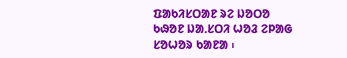ᱯᱟᱠᱤᱥᱛᱟᱱ ᱨᱮ ᱡᱚᱛᱚ ᱠᱷᱚᱱ ᱡᱟᱹᱥᱛᱤ ᱦᱚᱲ ᱮᱞᱟᱜ ᱥᱚᱦᱚᱨ ᱠᱟᱱᱟ ᱾